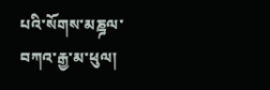པའི་སོགས་མཎྜལ་བཀའ་རྒྱ་མ་ཕུལ།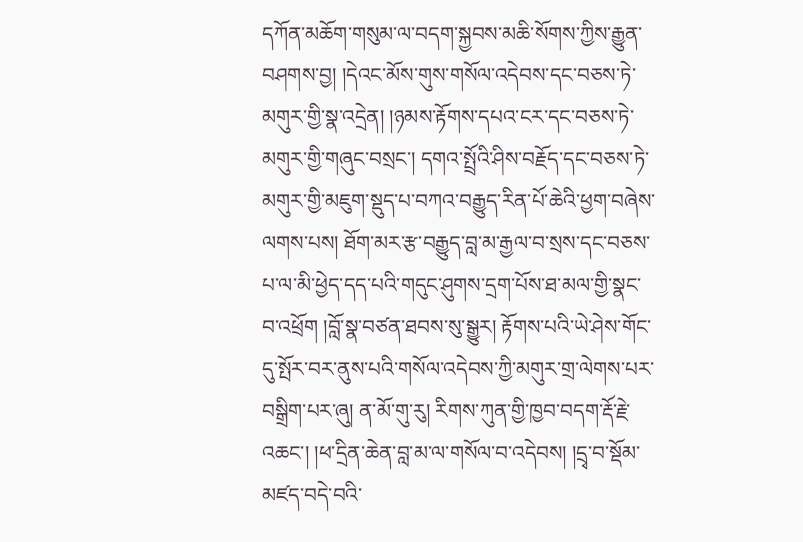དཀོན་མཆོག་གསུམ་ལ་བདག་སྐྱབས་མཆི་སོགས་ཀྱིས་རྒྱུན་བཤགས་བྱ། །དེའང་མོས་གུས་གསོལ་འདེབས་དང་བཅས་ཏེ་མགུར་གྱི་སྣ་འདྲེན། །ཉམས་རྟོགས་དཔའ་ངར་དང་བཅས་ཏེ་མགུར་གྱི་གཞུང་བསྲང་། དགའ་སྤྲོའི་ཤིས་བརྗོད་དང་བཅས་ཏེ་མགུར་གྱི་མཇུག་སྡུད་པ་བཀའ་བརྒྱུད་རིན་པོ་ཆེའི་ཕྱག་བཞེས་ལགས་པས། ཐོག་མར་རྩ་བརྒྱུད་བླ་མ་རྒྱལ་བ་སྲས་དང་བཅས་པ་ལ་མི་ཕྱེད་དད་པའི་གདུང་ཤུགས་དྲག་པོས་ཐ་མལ་གྱི་སྣང་བ་འཕྲོག །བློ་སྣ་བཙན་ཐབས་སུ་སྒྱུར། རྟོགས་པའི་ཡེ་ཤེས་གོང་དུ་སྤོར་བར་ནུས་པའི་གསོལ་འདེབས་ཀྱི་མགུར་གྲ་ལེགས་པར་བསྒྲིག་པར་ཞུ། ན་མོ་གུ་རུ། རིགས་ཀུན་གྱི་ཁྱབ་བདག་རྡོ་རྗེ་འཆང་། །ཕ་དྲིན་ཆེན་བླ་མ་ལ་གསོལ་བ་འདེབས། །དྲྭ་བ་སྡོམ་མཛད་བདེ་བའི་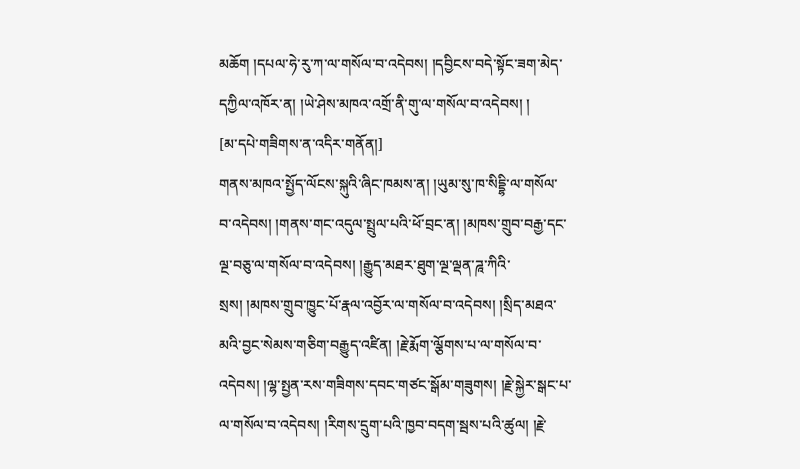མཆོག །དཔལ་ཧེ་རུ་ཀ་ལ་གསོལ་བ་འདེབས། །དབྱིངས་བདེ་སྟོང་ཟག་མེད་དཀྱིལ་འཁོར་ན། །ཡེ་ཤེས་མཁའ་འགྲོ་ནི་གུ་ལ་གསོལ་བ་འདེབས། །
[མ་དཔེ་གཟིགས་ན་འདིར་གནོན།]
གནས་མཁའ་སྤྱོད་ལོངས་སྐུའི་ཞིང་ཁམས་ན། །ཡུམ་སུ་ཁ་སིདྡྷི་ལ་གསོལ་བ་འདེབས། །གནས་གང་འདུལ་སྤྲུལ་པའི་ཕོ་བྲང་ན། །མཁས་གྲུབ་བརྒྱ་དང་ལྔ་བཅུ་ལ་གསོལ་བ་འདེབས། །རྒྱུད་མཐར་ཐུག་ལྔ་ལྡན་ཌཱ་ཀིའི་སྲས། །མཁས་གྲུབ་ཁྱུང་པོ་རྣལ་འབྱོར་ལ་གསོལ་བ་འདེབས། །སྲིད་མཐའ་མའི་བྱང་སེམས་གཅིག་བརྒྱུད་འཛིན། །རྗེ་རྨོག་ལྕོགས་པ་ལ་གསོལ་བ་འདེབས། །ལྷ་སྤྱན་རས་གཟིགས་དབང་གཙང་སྒོམ་གཟུགས། །རྗེ་སྐྱེར་སྒང་པ་ལ་གསོལ་བ་འདེབས། །རིགས་དྲུག་པའི་ཁྱབ་བདག་སྦས་པའི་ཚུལ། །རྗེ་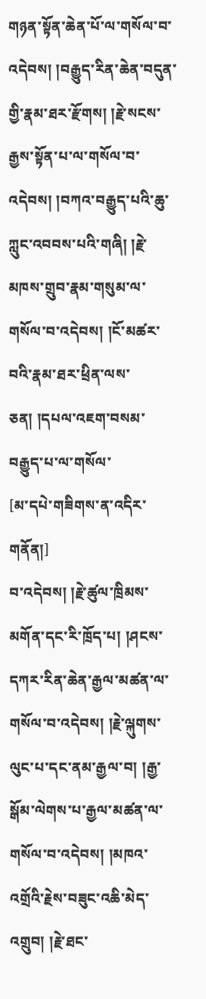གཉན་སྟོན་ཆེན་པོ་ལ་གསོལ་བ་འདེབས། །བརྒྱུད་རིན་ཆེན་བདུན་གྱི་རྣམ་ཐར་རྫོགས། །རྗེ་སངས་རྒྱས་སྟོན་པ་ལ་གསོལ་བ་འདེབས། །བཀའ་བརྒྱུད་པའི་ཆུ་ཀླུང་འབབས་པའི་གཞི། །རྗེ་མཁས་གྲུབ་རྣམ་གསུམ་ལ་གསོལ་བ་འདེབས། །ངོ་མཚར་བའི་རྣམ་ཐར་ཕྲིན་ལས་ཅན། །དཔལ་འཇག་བསམ་བརྒྱུད་པ་ལ་གསོལ་
[མ་དཔེ་གཟིགས་ན་འདིར་གནོན།]
བ་འདེབས། །རྗེ་ཚུལ་ཁྲིམས་མགོན་དང་རི་ཁྲོད་པ། །ཤངས་དཀར་རིན་ཆེན་རྒྱལ་མཚན་ལ་གསོལ་བ་འདེབས། །རྗེ་ལྐུགས་ལུང་པ་དང་ནམ་རྒྱལ་བ། །རྒྱ་སྒོམ་ལེགས་པ་རྒྱལ་མཚན་ལ་གསོལ་བ་འདེབས། །མཁའ་འགྲོའི་རྗེས་བཟུང་འཆི་མེད་འགྲུབ། །རྗེ་ཐང་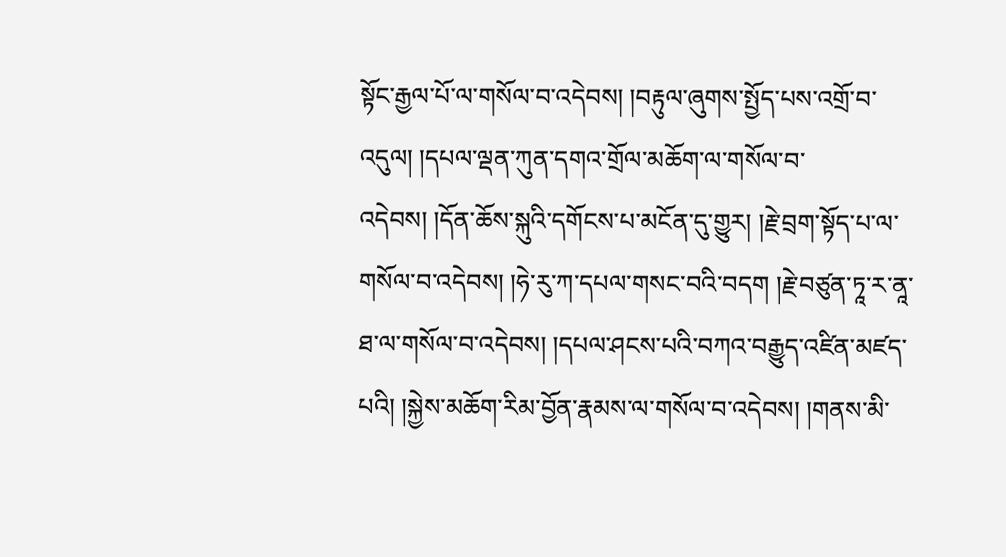སྟོང་རྒྱལ་པོ་ལ་གསོལ་བ་འདེབས། །བརྟུལ་ཞུགས་སྤྱོད་པས་འགྲོ་བ་འདུལ། །དཔལ་ལྡན་ཀུན་དགའ་གྲོལ་མཆོག་ལ་གསོལ་བ་འདེབས། །དོན་ཆོས་སྐུའི་དགོངས་པ་མངོན་དུ་གྱུར། །རྗེ་བྲག་སྟོད་པ་ལ་གསོལ་བ་འདེབས། །ཧེ་རུ་ཀ་དཔལ་གསང་བའི་བདག །རྗེ་བཙུན་ཏཱ་ར་ནཱ་ཐ་ལ་གསོལ་བ་འདེབས། །དཔལ་ཤངས་པའི་བཀའ་བརྒྱུད་འཛིན་མཛད་པའི། །སྐྱེས་མཆོག་རིམ་བྱོན་རྣམས་ལ་གསོལ་བ་འདེབས། །གནས་མི་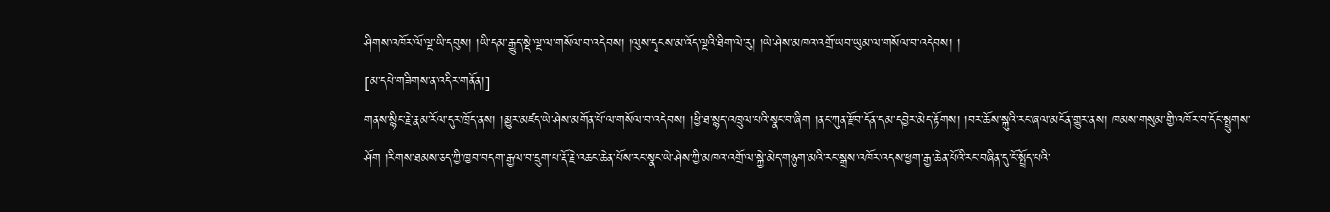ཤིགས་འཁོར་ལོ་ལྔ་ཡི་དབུས། །ཡི་དམ་རྒྱུད་སྡེ་ལྔ་ལ་གསོལ་བ་འདེབས། །ལུས་དྭངས་མ་འོད་ལྔའི་ཐིག་ལེ་རུ། །ཡེ་ཤེས་མཁའ་འགྲོ་ཡབ་ཡུམ་ལ་གསོལ་བ་འདེབས། །
[མ་དཔེ་གཟིགས་ན་འདིར་གནོན།]
གནས་སྙིང་རྗེ་རྣམ་རོལ་དུར་ཁྲོད་ནས། །མྱུར་མཛད་ཡེ་ཤེས་མགོན་པོ་ལ་གསོལ་བ་འདེབས། །ཕྱི་ཐ་སྙད་འཁྲུལ་པའི་སྣང་བ་ཞིག །ནང་ཀུན་རྫོབ་དོན་དམ་དབྱེར་མེད་རྟོགས། །བར་ཆོས་སྐུའི་རང་ཞལ་མངོན་གྱུར་ནས། ཁམས་གསུམ་གྱི་འཁོར་བ་དོང་སྤྲུགས་ཤོག །རིགས་ཐམས་ཅད་ཀྱི་ཁྱབ་བདག་རྒྱལ་བ་དྲུག་པ་རྡོ་རྗེ་འཆང་ཆེན་པོས་རང་སྣང་ཡེ་ཤེས་ཀྱི་མཁའ་འགྲོ་ལ་སྐྱེ་མེད་གཉུག་མའི་རང་སྒྲས་འཁོར་འདས་ཕྱག་རྒྱ་ཆེན་པོའི་རང་བཞིན་དུ་ངོ་སྤྲོད་པའི་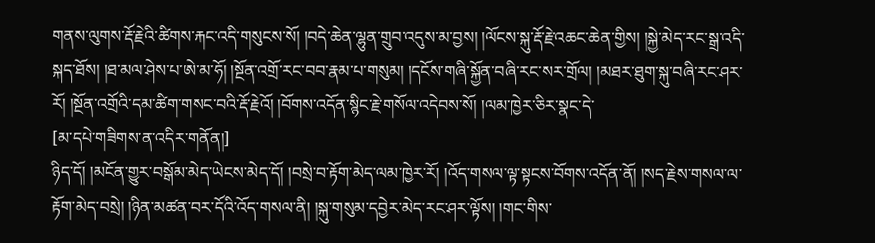གནས་ལུགས་རྡོ་རྗེའི་ཚིགས་རྐང་འདི་གསུངས་སོ། །བདེ་ཆེན་ལྷུན་གྲུབ་འདུས་མ་བྱས། །ལོངས་སྐུ་རྡོ་རྗེ་འཆང་ཆེན་གྱིས། །སྐྱེ་མེད་རང་སྒྲ་འདི་སྐད་ཐོས། །ཐ་མལ་ཤེས་པ་ཨེ་མ་ཧོ། །སྔོན་འགྲོ་རང་བབ་རྣམ་པ་གསུམ། །དངོས་གཞི་སྐྱོན་བཞི་རང་སར་གྲོལ། །མཐར་ཐུག་སྐུ་བཞི་རང་ཤར་རོ། །སྔོན་འགྲོའི་དམ་ཚིག་གསང་བའི་རྡོ་རྗེའོ། །བོགས་འདོན་སྙིང་རྗེ་གསོལ་འདེབས་སོ། །ལམ་ཁྱེར་ཅིར་སྣང་དེ་
[མ་དཔེ་གཟིགས་ན་འདིར་གནོན།]
ཉིད་དོ། །མངོན་གྱུར་བསྒོམ་མེད་ཡེངས་མེད་དོ། །བསྲེ་བ་རྟོག་མེད་ལམ་ཁྱེར་རོ། །འོད་གསལ་ལྟ་སྟངས་བོགས་འདོན་ནོ། །སད་རྗེས་གསལ་ལ་རྟོག་མེད་བསྲེ། །ཉིན་མཚན་བར་དོའི་འོད་གསལ་ནི། །སྐུ་གསུམ་དབྱེར་མེད་རང་ཤར་ལྟོས། །གང་གིས་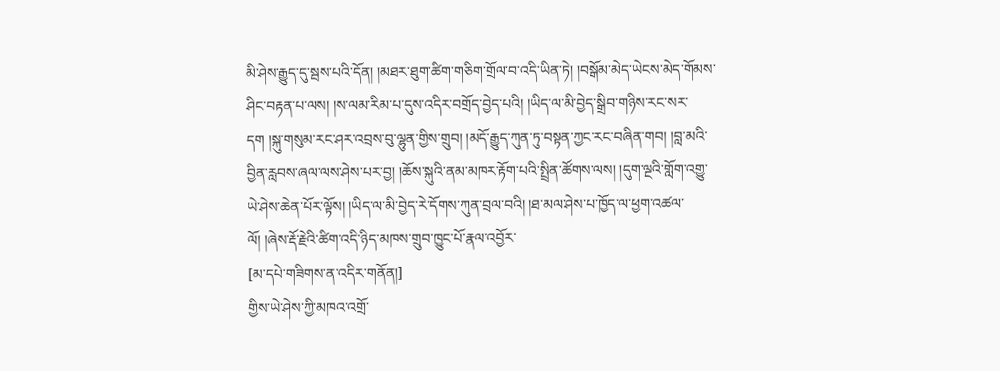མི་ཤེས་རྒྱུད་དུ་སྦས་པའི་དོན། །མཐར་ཐུག་ཚིག་གཅིག་གྲོལ་བ་འདི་ཡིན་ཏེ། །བསྒོམ་མེད་ཡེངས་མེད་གོམས་ཤིང་བརྟན་པ་ལས། །ས་ལམ་རིམ་པ་དུས་འདིར་བགྲོད་བྱེད་པའི། །ཡིད་ལ་མི་བྱེད་སྒྲིབ་གཉིས་རང་སར་དག །སྐུ་གསུམ་རང་ཤར་འབྲས་བུ་ལྷུན་གྱིས་གྲུབ། །མདོ་རྒྱུད་ཀུན་ཏུ་བསྟན་ཀྱང་རང་བཞིན་གབ། །བླ་མའི་བྱིན་རླབས་ཞལ་ལས་ཤེས་པར་བྱ། །ཆོས་སྐུའི་ནམ་མཁར་རྟོག་པའི་སྤྲིན་ཚོགས་ལས། །དུག་ལྔའི་གློག་འགྱུ་ཡེ་ཤེས་ཆེན་པོར་ལྟོས། །ཡིད་ལ་མི་བྱེད་རེ་དོགས་ཀུན་བྲལ་བའི། །ཐ་མལ་ཤེས་པ་ཁྱོད་ལ་ཕྱག་འཚལ་ལོ། །ཞེས་རྡོ་རྗེའི་ཚིག་འདི་ཉིད་མཁས་གྲུབ་ཁྱུང་པོ་རྣལ་འབྱོར་
[མ་དཔེ་གཟིགས་ན་འདིར་གནོན།]
གྱིས་ཡེ་ཤེས་ཀྱི་མཁའ་འགྲོ་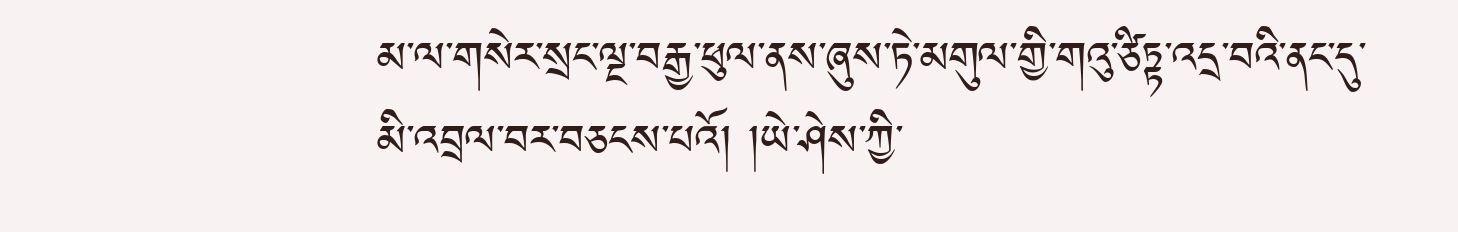མ་ལ་གསེར་སྲང་ལྔ་བརྒྱ་ཕུལ་ནས་ཞུས་ཏེ་མགུལ་གྱི་གའུ་ཙིཏྟ་འདྲ་བའི་ནང་དུ་མི་འབྲལ་བར་བཅངས་པའོ། །ཡེ་ཤེས་ཀྱི་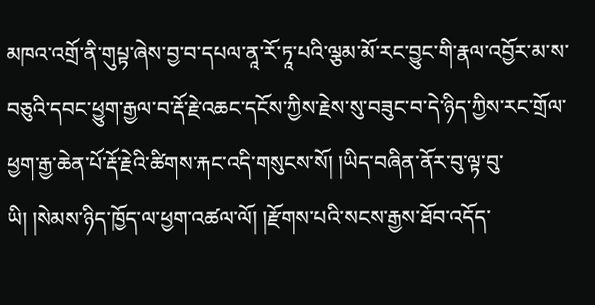མཁའ་འགྲོ་ནི་གུཔྟ་ཞེས་བྱ་བ་དཔལ་ནཱ་རོ་ཏཱ་པའི་ལྕམ་མོ་རང་བྱུང་གི་རྣལ་འབྱོར་མ་ས་བཅུའི་དབང་ཕྱུག་རྒྱལ་བ་རྡོ་རྗེ་འཆང་དངོས་ཀྱིས་རྗེས་སུ་བཟུང་བ་དེ་ཉིད་ཀྱིས་རང་གྲོལ་ཕྱག་རྒྱ་ཆེན་པོ་རྡོ་རྗེའི་ཚིགས་རྐང་འདི་གསུངས་སོ། །ཡིད་བཞིན་ནོར་བུ་ལྟ་བུ་ཡི། །སེམས་ཉིད་ཁྱོད་ལ་ཕྱག་འཚལ་ལོ། །རྫོགས་པའི་སངས་རྒྱས་ཐོབ་འདོད་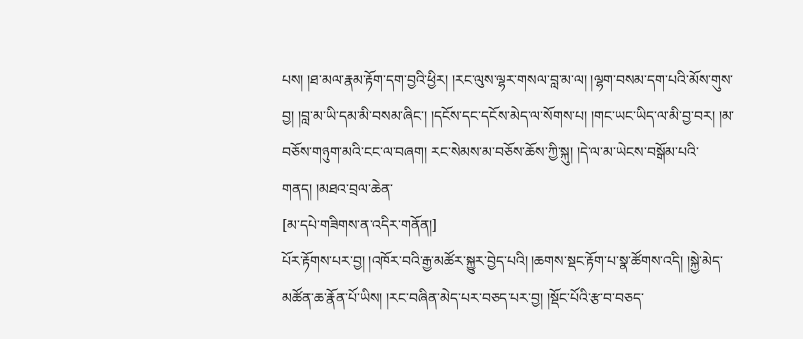པས། །ཐ་མལ་རྣམ་རྟོག་དག་བྱའི་ཕྱིར། །རང་ལུས་ལྷར་གསལ་བླ་མ་ལ། །ལྷག་བསམ་དག་པའི་མོས་གུས་བྱ། །བླ་མ་ཡི་དམ་མི་བསམ་ཞིང་། །དངོས་དང་དངོས་མེད་ལ་སོགས་པ། །གང་ཡང་ཡིད་ལ་མི་བྱ་བར། །མ་བཅོས་གཉུག་མའི་ངང་ལ་བཞག། རང་སེམས་མ་བཅོས་ཆོས་ཀྱི་སྐུ། །དེ་ལ་མ་ཡེངས་བསྒོམ་པའི་གནད། །མཐའ་བྲལ་ཆེན་
[མ་དཔེ་གཟིགས་ན་འདིར་གནོན།]
པོར་རྟོགས་པར་བྱ། །འཁོར་བའི་རྒྱ་མཚོར་སྐྱུར་བྱེད་པའི། །ཆགས་སྡང་རྟོག་པ་སྣ་ཚོགས་འདི། །སྐྱེ་མེད་མཚོན་ཆ་རྣོན་པོ་ཡིས། །རང་བཞིན་མེད་པར་བཅད་པར་བྱ། །སྡོང་པོའི་རྩ་བ་བཅད་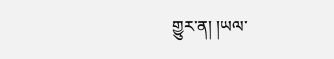གྱུར་ན། །ཡལ་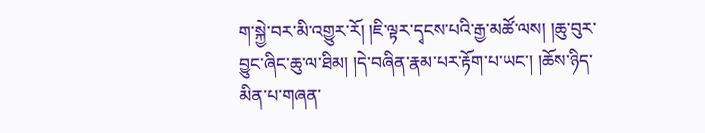ག་སྐྱེ་བར་མི་འགྱུར་རོ། །ཇི་ལྟར་དྭངས་པའི་རྒྱ་མཚོ་ལས། །ཆུ་བུར་བྱུང་ཞིང་ཆུ་ལ་ཐིམ། །དེ་བཞིན་རྣམ་པར་རྟོག་པ་ཡང་། །ཆོས་ཉིད་མིན་པ་གཞན་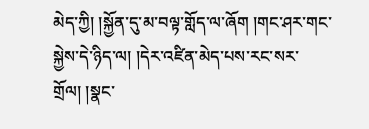མེད་ཀྱི། །སྐྱོན་དུ་མ་བལྟ་གློད་ལ་ཞོག །གང་ཤར་གང་སྐྱེས་དེ་ཉིད་ལ། །དེར་འཛིན་མེད་པས་རང་སར་གྲོལ། །སྣང་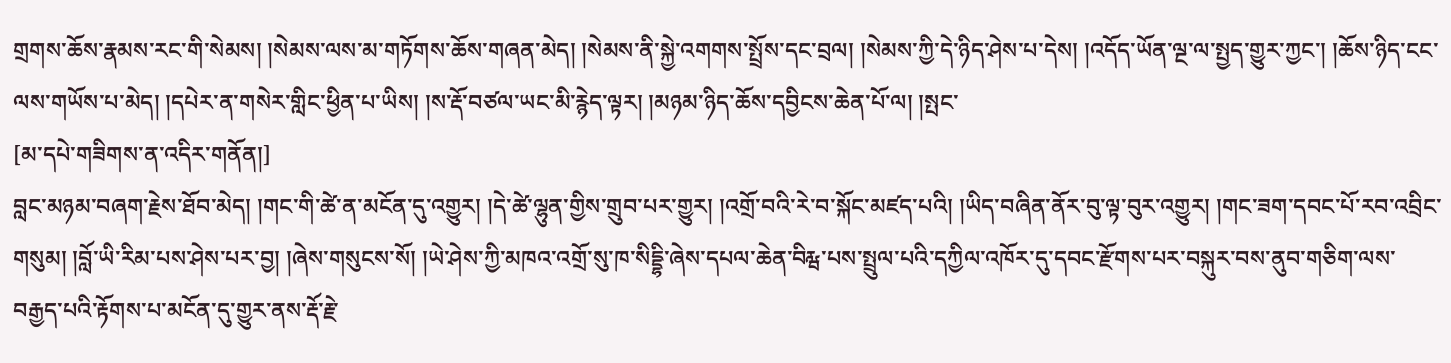གྲགས་ཆོས་རྣམས་རང་གི་སེམས། །སེམས་ལས་མ་གཏོགས་ཆོས་གཞན་མེད། །སེམས་ནི་སྐྱེ་འགགས་སྤྲོས་དང་བྲལ། །སེམས་ཀྱི་དེ་ཉིད་ཤེས་པ་དེས། །འདོད་ཡོན་ལྔ་ལ་སྤྱད་གྱུར་ཀྱང་། །ཆོས་ཉིད་ངང་ལས་གཡོས་པ་མེད། །དཔེར་ན་གསེར་གླིང་ཕྱིན་པ་ཡིས། །ས་རྡོ་བཙལ་ཡང་མི་རྙེད་ལྟར། །མཉམ་ཉིད་ཆོས་དབྱིངས་ཆེན་པོ་ལ། །སྤང་
[མ་དཔེ་གཟིགས་ན་འདིར་གནོན།]
བླང་མཉམ་བཞག་རྗེས་ཐོབ་མེད། །གང་གི་ཚེ་ན་མངོན་དུ་འགྱུར། །དེ་ཚེ་ལྷུན་གྱིས་གྲུབ་པར་གྱུར། །འགྲོ་བའི་རེ་བ་སྐོང་མཛད་པའི། །ཡིད་བཞིན་ནོར་བུ་ལྟ་བུར་འགྱུར། །གང་ཟག་དབང་པོ་རབ་འབྲིང་གསུམ། །བློ་ཡི་རིམ་པས་ཤེས་པར་བྱ། །ཞེས་གསུངས་སོ། །ཡེ་ཤེས་ཀྱི་མཁའ་འགྲོ་སུ་ཁ་སིདྡྷི་ཞེས་དཔལ་ཆེན་བིརྺ་པས་སྤྲུལ་པའི་དཀྱིལ་འཁོར་དུ་དབང་རྫོགས་པར་བསྐུར་བས་ནུབ་གཅིག་ལས་བརྒྱད་པའི་རྟོགས་པ་མངོན་དུ་གྱུར་ནས་རྡོ་རྗེ་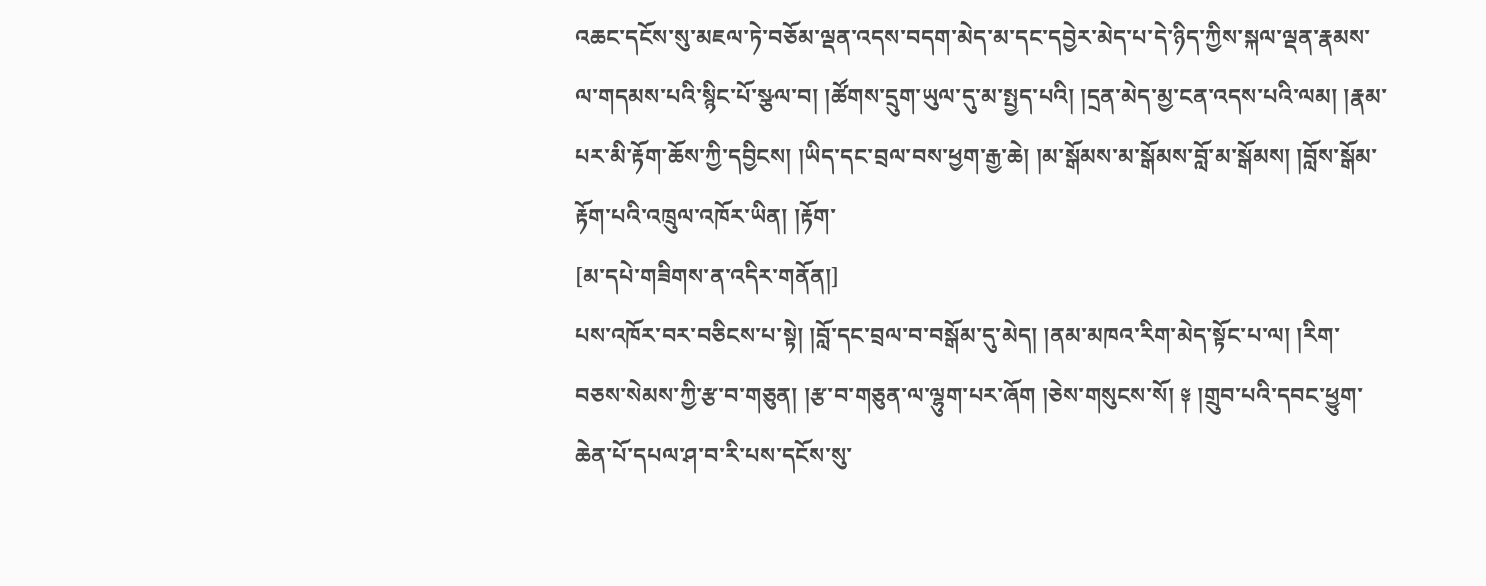འཆང་དངོས་སུ་མཇལ་ཏེ་བཅོམ་ལྡན་འདས་བདག་མེད་མ་དང་དབྱེར་མེད་པ་དེ་ཉིད་ཀྱིས་སྐལ་ལྡན་རྣམས་ལ་གདམས་པའི་སྙིང་པོ་སྩལ་བ། །ཚོགས་དྲུག་ཡུལ་དུ་མ་སྤྱད་པའི། །དྲན་མེད་མྱ་ངན་འདས་པའི་ལམ། །རྣམ་པར་མི་རྟོག་ཆོས་ཀྱི་དབྱིངས། །ཡིད་དང་བྲལ་བས་ཕྱག་རྒྱ་ཆེ། །མ་སྒོམས་མ་སྒོམས་བློ་མ་སྒོམས། །བློས་སྒོམ་རྟོག་པའི་འཁྲུལ་འཁོར་ཡིན། །རྟོག་
[མ་དཔེ་གཟིགས་ན་འདིར་གནོན།]
པས་འཁོར་བར་བཅིངས་པ་སྟེ། །བློ་དང་བྲལ་བ་བསྒོམ་དུ་མེད། །ནམ་མཁའ་རིག་མེད་སྟོང་པ་ལ། །རིག་བཅས་སེམས་ཀྱི་རྩ་བ་གཅུན། །རྩ་བ་གཅུན་ལ་ལྷུག་པར་ཞོག །ཅེས་གསུངས་སོ། ༈ །གྲུབ་པའི་དབང་ཕྱུག་ཆེན་པོ་དཔལ་ཤ་བ་རི་པས་དངོས་སུ་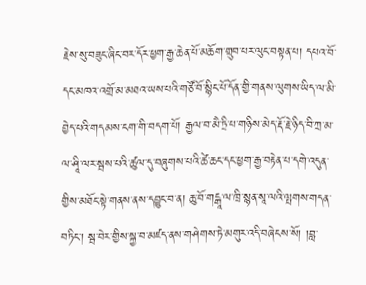རྗེས་སུ་བཟུང་ཞིང་བར་དོར་ཕྱག་རྒྱ་ཆེན་པོ་མཆོག་གྲུབ་པར་ལུང་བསྟན་པ། དཔའ་བོ་དང་མཁའ་འགྲོ་མ་མཐའ་ཡས་པའི་གཙོ་བོ་སྙིང་པོ་དོན་གྱི་གནས་ལུགས་ཡིད་ལ་མི་བྱེད་པའི་གདམས་ངག་གི་བདག་པོ། རྒྱལ་བ་མཻ་ཏྲི་པ་གཉིས་མེད་རྡོ་རྗེ་ཉིད་བི་ཀྲ་མ་ལ་ཤཱི་ལར་སྦས་པའི་ཚུལ་དུ་བཞུགས་པའི་ཚེ་ཆང་དང་ཕྱག་རྒྱ་བརྟེན་པ་དགེ་འདུན་གྱིས་མཐོང་སྟེ་གནས་ནས་དབྱུང་བ་ན། ཆུ་བོ་གངྒཱ་ལ་ཁྲི་སྙན་སཱ་ལའི་ལྤགས་གདན་བཏིང་། སྦ་བེར་གྱིས་སྐྱ་བ་མཛད་ནས་གཤེགས་ཏེ་མགུར་འདི་བཞེངས་སོ། །བླ་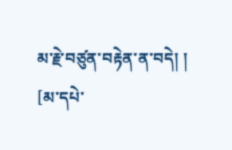མ་རྗེ་བཙུན་བརྟེན་ན་བདེ། །
[མ་དཔེ་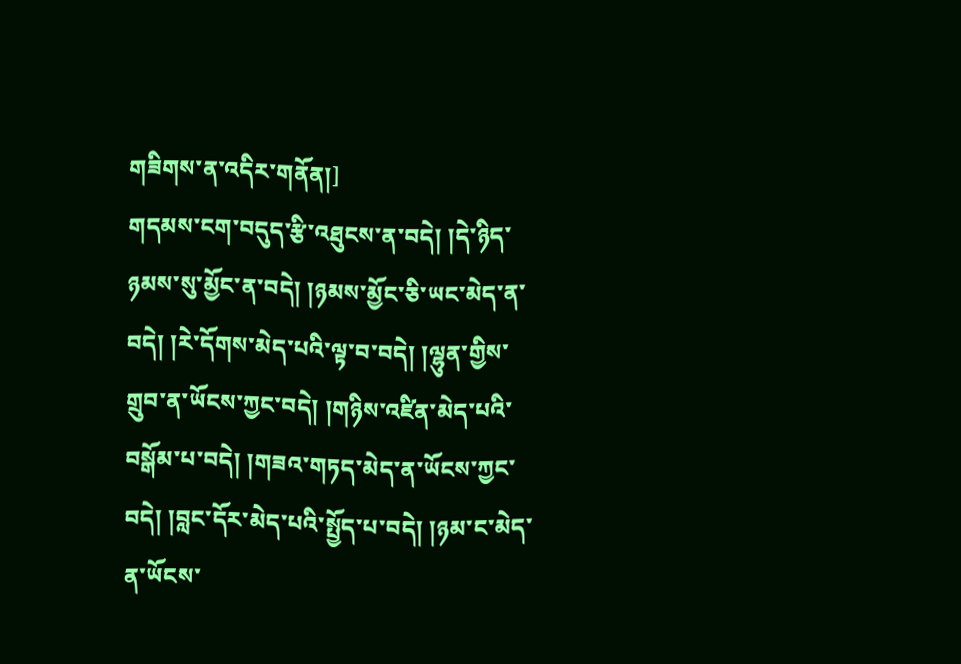གཟིགས་ན་འདིར་གནོན།]
གདམས་ངག་བདུད་རྩི་འཐུངས་ན་བདེ། །དེ་ཉིད་ཉམས་སུ་མྱོང་ན་བདེ། །ཉམས་མྱོང་ཅི་ཡང་མེད་ན་བདེ། །རེ་དོགས་མེད་པའི་ལྟ་བ་བདེ། །ལྷུན་གྱིས་གྲུབ་ན་ཡོངས་ཀྱང་བདེ། །གཉིས་འཛིན་མེད་པའི་བསྒོམ་པ་བདེ། །གཟའ་གཏད་མེད་ན་ཡོངས་ཀྱང་བདེ། །བླང་དོར་མེད་པའི་སྤྱོད་པ་བདེ། །ཉམ་ང་མེད་ན་ཡོངས་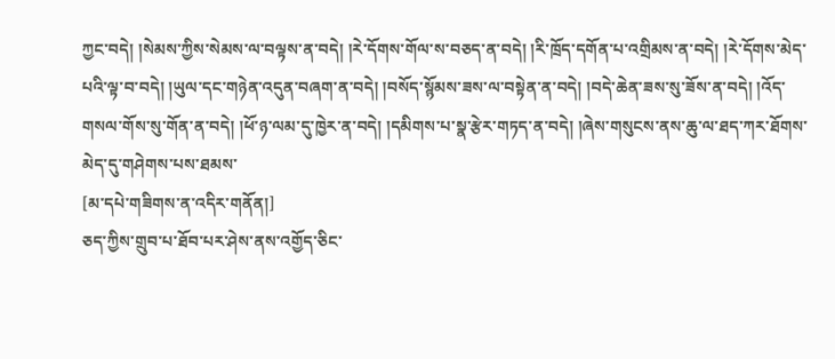ཀྱང་བདེ། །སེམས་ཀྱིས་སེམས་ལ་བལྟས་ན་བདེ། །རེ་དོགས་གོལ་ས་བཅད་ན་བདེ། །རི་ཁྲོད་དགོན་པ་འགྲིམས་ན་བདེ། །རེ་དོགས་མེད་པའི་ལྟ་བ་བདེ། །ཡུལ་དང་གཉེན་འདུན་བཞག་ན་བདེ། །བསོད་སྙོམས་ཟས་ལ་བསྟེན་ན་བདེ། །བདེ་ཆེན་ཟས་སུ་ཟོས་ན་བདེ། །འོད་གསལ་གོས་སུ་གོན་ན་བདེ། །ཕོ་ཉ་ལམ་དུ་ཁྱེར་ན་བདེ། །དམིགས་པ་སྣ་རྩེར་གཏད་ན་བདེ། །ཞེས་གསུངས་ནས་ཆུ་ལ་ཐད་ཀར་ཐོགས་མེད་དུ་གཤེགས་པས་ཐམས་
[མ་དཔེ་གཟིགས་ན་འདིར་གནོན།]
ཅད་ཀྱིས་གྲུབ་པ་ཐོབ་པར་ཤེས་ནས་འགྱོད་ཅིང་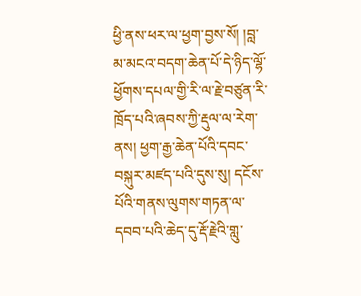ཕྱི་ནས་ཕར་ལ་ཕྱག་བྱས་སོ། །བླ་མ་མངའ་བདག་ཆེན་པོ་དེ་ཉིད་ལྷོ་ཕྱོགས་དཔལ་གྱི་རི་ལ་རྗེ་བཙུན་རི་ཁྲོད་པའི་ཞབས་ཀྱི་རྡུལ་ལ་རེག་ནས། ཕྱག་རྒྱ་ཆེན་པོའི་དབང་བསྐུར་མཛད་པའི་དུས་སུ། དངོས་པོའི་གནས་ལུགས་གཏན་ལ་དབབ་པའི་ཆེད་དུ་རྡོ་རྗེའི་གླུ་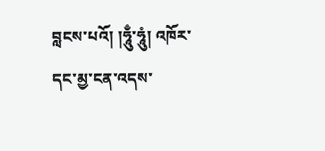བླངས་པའོ། །ཧཱུྃ་ཧཱུཾ། འཁོར་དང་མྱ་ངན་འདས་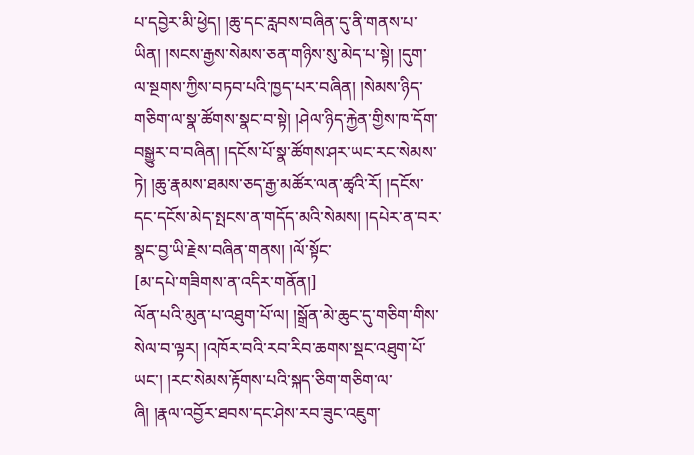པ་དབྱེར་མི་ཕྱེད། །ཆུ་དང་རླབས་བཞིན་དུ་ནི་གནས་པ་ཡིན། །སངས་རྒྱས་སེམས་ཅན་གཉིས་སུ་མེད་པ་སྟེ། །དུག་ལ་སྔགས་ཀྱིས་བཏབ་པའི་ཁྱད་པར་བཞིན། །སེམས་ཉིད་གཅིག་ལ་སྣ་ཚོགས་སྣང་བ་སྟེ། །ཤེལ་ཉིད་རྐྱེན་གྱིས་ཁ་དོག་བསྒྱུར་བ་བཞིན། །དངོས་པོ་སྣ་ཚོགས་ཤར་ཡང་རང་སེམས་ཏེ། །ཆུ་རྣམས་ཐམས་ཅད་རྒྱ་མཚོར་ལན་ཚྭའི་རོ། །དངོས་དང་དངོས་མེད་སྤངས་ན་གདོད་མའི་སེམས། །དཔེར་ན་བར་སྣང་བྱ་ཡི་རྗེས་བཞིན་གནས། །ལོ་སྟོང་
[མ་དཔེ་གཟིགས་ན་འདིར་གནོན།]
ལོན་པའི་མུན་པ་འཐུག་པོ་ལ། །སྒྲོན་མེ་ཆུང་དུ་གཅིག་གིས་སེལ་བ་ལྟར། །འཁོར་བའི་རབ་རིབ་ཆགས་སྡང་འཐུག་པོ་ཡང་། །རང་སེམས་རྟོགས་པའི་སྐད་ཅིག་གཅིག་ལ་ཞི། །རྣལ་འབྱོར་ཐབས་དང་ཤེས་རབ་ཟུང་འཇུག་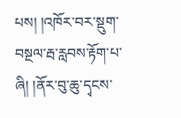པས། །འཁོར་བར་སྡུག་བསྔལ་རྦ་རླབས་རྟོག་པ་ཞི། །ནོར་བུ་ཆུ་དྭངས་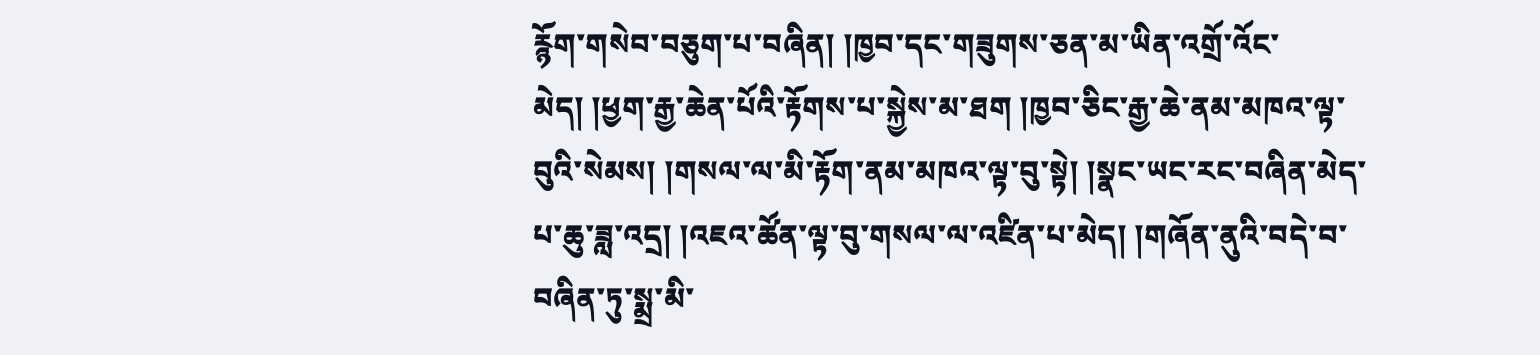རྙོག་གསེབ་བཅུག་པ་བཞིན། །ཁྱབ་དང་གཟུགས་ཅན་མ་ཡིན་འགྲོ་འོང་མེད། །ཕྱག་རྒྱ་ཆེན་པོའི་རྟོགས་པ་སྐྱེས་མ་ཐག །ཁྱབ་ཅིང་རྒྱ་ཆེ་ནམ་མཁའ་ལྟ་བུའི་སེམས། །གསལ་ལ་མི་རྟོག་ནམ་མཁའ་ལྟ་བུ་སྟེ། །སྣང་ཡང་རང་བཞིན་མེད་པ་ཆུ་ཟླ་འདྲ། །འཇའ་ཚོན་ལྟ་བུ་གསལ་ལ་འཛིན་པ་མེད། །གཞོན་ནུའི་བདེ་བ་བཞིན་ཏུ་སྨྲ་མི་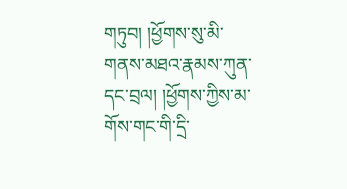གཏུབ། །ཕྱོགས་སུ་མི་གནས་མཐའ་རྣམས་ཀུན་དང་བྲལ། །ཕྱོགས་ཀྱིས་མ་གོས་གང་གི་དྲི་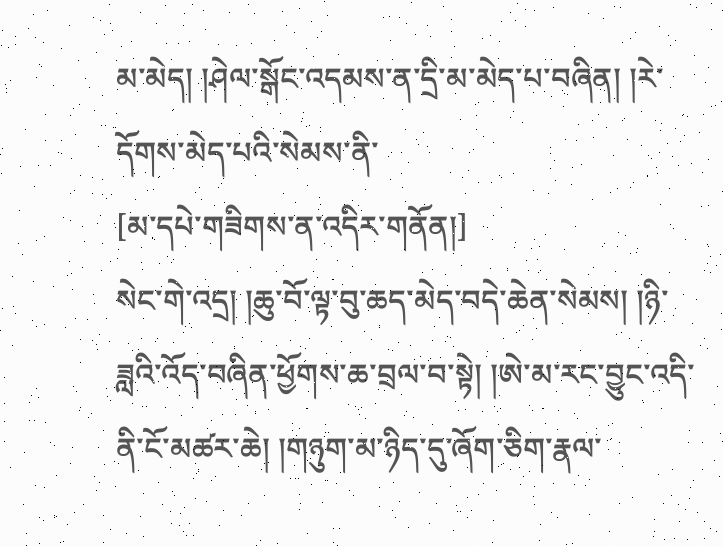མ་མེད། །ཤེལ་སྒོང་འདམས་ན་དྲི་མ་མེད་པ་བཞིན། །རེ་དོགས་མེད་པའི་སེམས་ནི་
[མ་དཔེ་གཟིགས་ན་འདིར་གནོན།]
སེང་གེ་འདྲ། །ཆུ་བོ་ལྟ་བུ་ཆད་མེད་བདེ་ཆེན་སེམས། །ཉི་ཟླའི་འོད་བཞིན་ཕྱོགས་ཆ་བྲལ་བ་སྟེ། །ཨེ་མ་རང་བྱུང་འདི་ནི་ངོ་མཚར་ཆེ། །གཉུག་མ་ཉིད་དུ་ཞོག་ཅིག་རྣལ་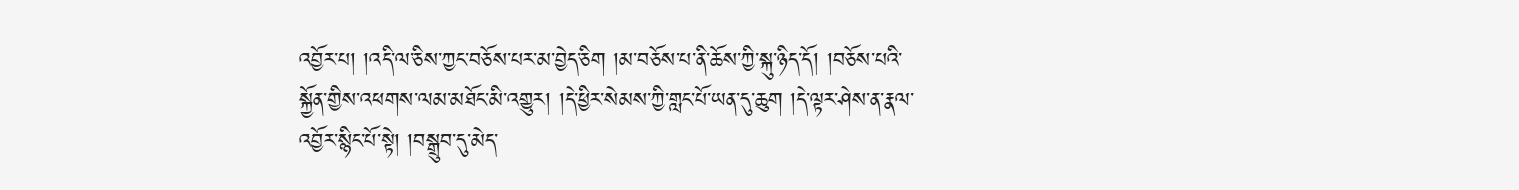འབྱོར་པ། །འདི་ལ་ཅིས་ཀྱང་བཅོས་པར་མ་བྱེད་ཅིག །མ་བཅོས་པ་ནི་ཆོས་ཀྱི་སྐུ་ཉིད་དོ། །བཅོས་པའི་སྐྱོན་གྱིས་འཕགས་ལམ་མཐོང་མི་འགྱུར། །དེ་ཕྱིར་སེམས་ཀྱི་གླང་པོ་ཡན་དུ་ཆུག །དེ་ལྟར་ཤེས་ན་རྣལ་འབྱོར་སྙིང་པོ་སྟེ། །བསྒྲུབ་དུ་མེད་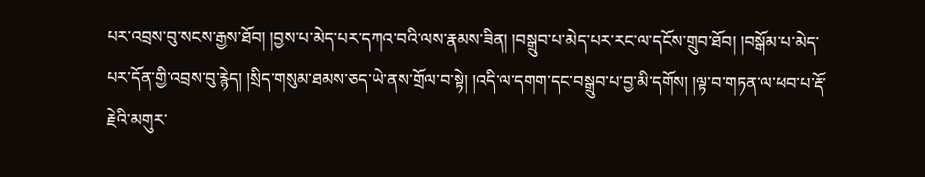པར་འབྲས་བུ་སངས་རྒྱས་ཐོབ། །བྱས་པ་མེད་པར་དཀའ་བའི་ལས་རྣམས་ཟིན། །བསྒྲུབ་པ་མེད་པར་རང་ལ་དངོས་གྲུབ་ཐོབ། །བསྒོམ་པ་མེད་པར་དོན་གྱི་འབྲས་བུ་རྙེད། །སྲིད་གསུམ་ཐམས་ཅད་ཡེ་ནས་གྲོལ་བ་སྟེ། །འདི་ལ་དགག་དང་བསྒྲུབ་པ་བྱ་མི་དགོས། །ལྟ་བ་གཏན་ལ་ཕབ་པ་རྡོ་རྗེའི་མགུར་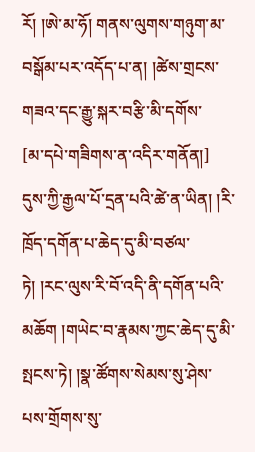རོ། །ཨེ་མ་ཧོ། གནས་ལུགས་གཉུག་མ་བསྒོམ་པར་འདོད་པ་ན། །ཚེས་གྲངས་གཟའ་དང་རྒྱུ་སྐར་བརྩི་མི་དགོས་
[མ་དཔེ་གཟིགས་ན་འདིར་གནོན།]
དུས་ཀྱི་རྒྱལ་པོ་དྲན་པའི་ཚེ་ན་ཡིན། །རི་ཁྲོད་དགོན་པ་ཆེད་དུ་མི་བཙལ་ཏེ། །རང་ལུས་རི་བོ་འདི་ནི་དགོན་པའི་མཆོག །གཡེང་བ་རྣམས་ཀྱང་ཆེད་དུ་མི་སྤངས་ཏེ། །སྣ་ཚོགས་སེམས་སུ་ཤེས་པས་གྲོགས་སུ་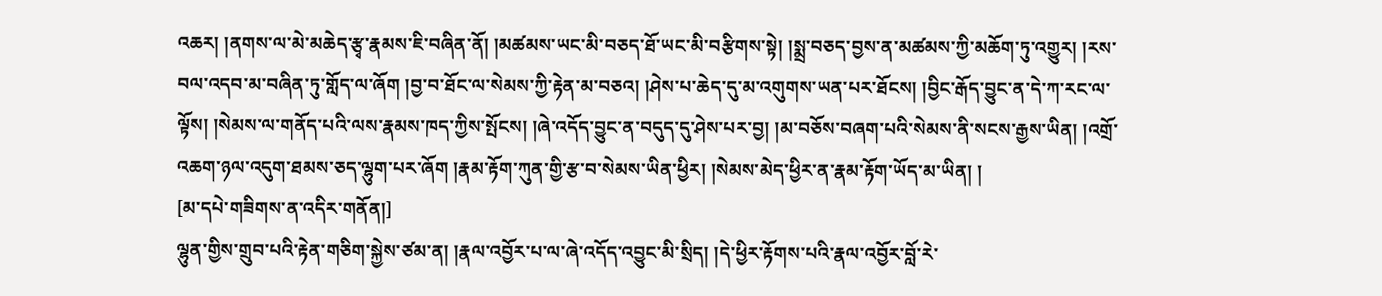འཆར། །ནགས་ལ་མེ་མཆེད་རྩྭ་རྣམས་ཇི་བཞིན་ནོ། །མཚམས་ཡང་མི་བཅད་ཐོ་ཡང་མི་བརྩིགས་སྟེ། །སྨྲ་བཅད་བྱས་ན་མཚམས་ཀྱི་མཆོག་ཏུ་འགྱུར། །རས་བལ་འདབ་མ་བཞིན་ཏུ་གློད་ལ་ཞོག །བྱ་བ་ཐོང་ལ་སེམས་ཀྱི་རྟེན་མ་བཅའ། །ཤེས་པ་ཆེད་དུ་མ་འགུགས་ཡན་པར་ཐོངས། །བྱིང་རྒོད་བྱུང་ན་དེ་ཀ་རང་ལ་ལྟོས། །སེམས་ལ་གནོད་པའི་ལས་རྣམས་ཁད་ཀྱིས་སྤོངས། །ཞེ་འདོད་བྱུང་ན་བདུད་དུ་ཤེས་པར་བྱ། །མ་བཅོས་བཞག་པའི་སེམས་ནི་སངས་རྒྱས་ཡིན། །འགྲོ་འཆག་ཉལ་འདུག་ཐམས་ཅད་ལྷུག་པར་ཞོག །རྣམ་རྟོག་ཀུན་གྱི་རྩ་བ་སེམས་ཡིན་ཕྱིར། །སེམས་མེད་ཕྱིར་ན་རྣམ་རྟོག་ཡོད་མ་ཡིན། །
[མ་དཔེ་གཟིགས་ན་འདིར་གནོན།]
ལྷུན་གྱིས་གྲུབ་པའི་རྟེན་གཅིག་སྐྱེས་ཙམ་ན། །རྣལ་འབྱོར་པ་ལ་ཞེ་འདོད་འབྱུང་མི་སྲིད། །དེ་ཕྱིར་རྟོགས་པའི་རྣལ་འབྱོར་བློ་རེ་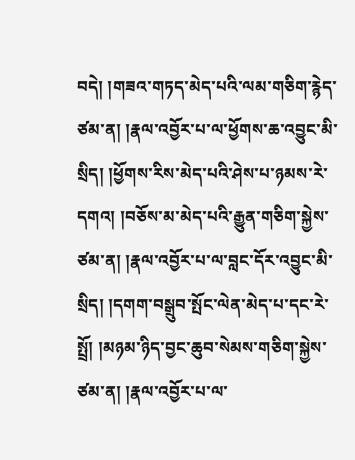བདེ། །གཟའ་གཏད་མེད་པའི་ལམ་གཅིག་རྙེད་ཙམ་ན། །རྣལ་འབྱོར་པ་ལ་ཕྱོགས་ཆ་འབྱུང་མི་སྲིད། །ཕྱོགས་རིས་མེད་པའི་ཤེས་པ་ཉམས་རེ་དགའ། །བཅོས་མ་མེད་པའི་རྒྱུན་གཅིག་སྐྱེས་ཙམ་ན། །རྣལ་འབྱོར་པ་ལ་བླང་དོར་འབྱུང་མི་སྲིད། །དགག་བསྒྲུབ་སྤོང་ལེན་མེད་པ་དང་རེ་སྤྲོ། །མཉམ་ཉིད་བྱང་ཆུབ་སེམས་གཅིག་སྐྱེས་ཙམ་ན། །རྣལ་འབྱོར་པ་ལ་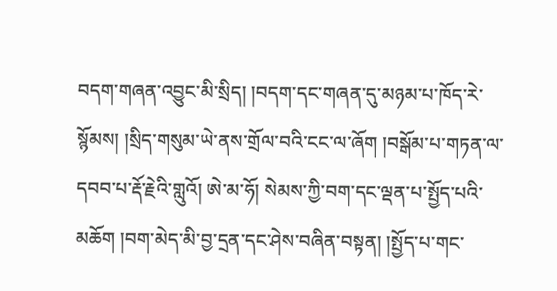བདག་གཞན་འབྱུང་མི་སྲིད། །བདག་དང་གཞན་དུ་མཉམ་པ་ཁོད་རེ་སྙོམས། །སྲིད་གསུམ་ཡེ་ནས་གྲོལ་བའི་ངང་ལ་ཞོག །བསྒོམ་པ་གཏན་ལ་དབབ་པ་རྡོ་རྗེའི་གླུའོ། ཨེ་མ་ཧོ། སེམས་ཀྱི་བག་དང་ལྡན་པ་སྤྱོད་པའི་མཆོག །བག་མེད་མི་བྱ་དྲན་དང་ཤེས་བཞིན་བསྟན། །སྤྱོད་པ་གང་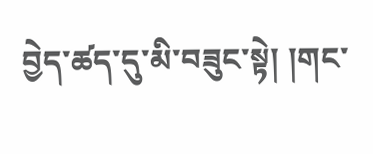བྱེད་ཚད་དུ་མི་བཟུང་སྟེ། །གང་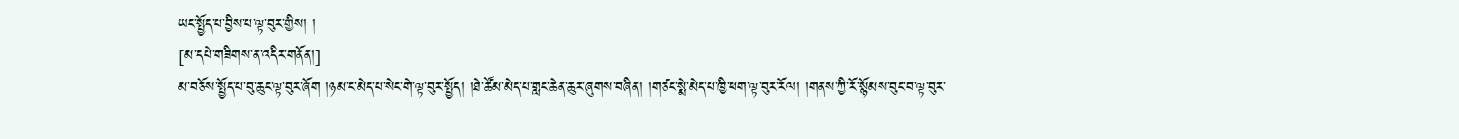ཡང་སྤྱོད་པ་བྱིས་པ་ལྟ་བུར་གྱིས། །
[མ་དཔེ་གཟིགས་ན་འདིར་གནོན།]
མ་བཅོས་སྤྱོད་པ་བུ་ཆུང་ལྟ་བུར་ཞོག །ཉམ་ང་མེད་པ་སེང་གེ་ལྟ་བུར་སྤྱོད། །ཐེ་ཚོམ་མེད་པ་གླང་ཆེན་ཆུར་ཞུགས་བཞིན། །གཙང་སྨེ་མེད་པ་ཁྱི་ཕག་ལྟ་བུར་རོལ། །གནས་ཀྱི་རོ་སྙོམས་བུང་བ་ལྟ་བུར་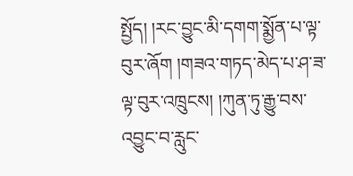སྤྱོད། །རང་བྱུང་མི་དགག་སྨྱོན་པ་ལྟ་བུར་ཞོག །གཟའ་གཏད་མེད་པ་ཤ་ཟ་ལྟ་བུར་འཁྲུངས། །ཀུན་ཏུ་རྒྱུ་བས་འབྱུང་བ་རླུང་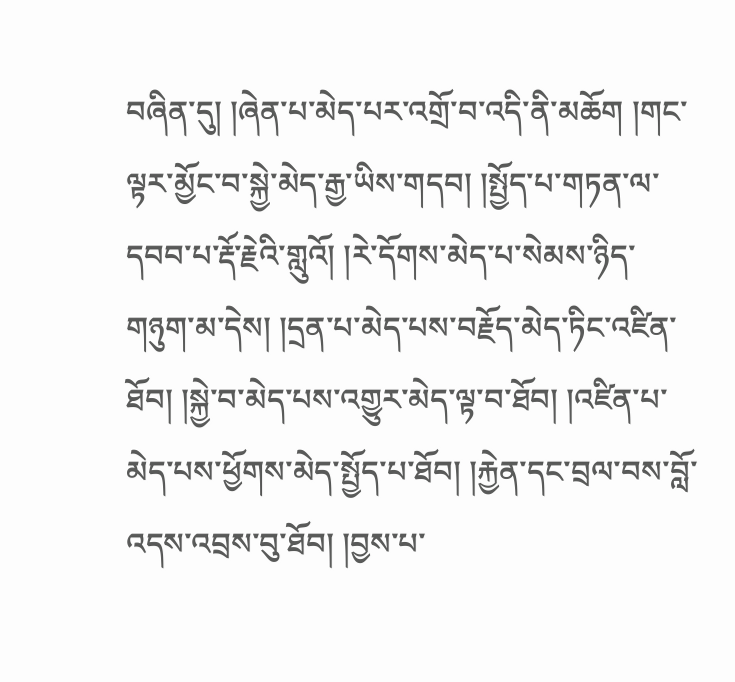བཞིན་དུ། །ཞེན་པ་མེད་པར་འགྲོ་བ་འདི་ནི་མཆོག །གང་ལྟར་མྱོང་བ་སྐྱེ་མེད་རྒྱ་ཡིས་གདབ། །སྤྱོད་པ་གཏན་ལ་དབབ་པ་རྡོ་རྗེའི་གླུའོ། །རེ་དོགས་མེད་པ་སེམས་ཉིད་གཉུག་མ་དེས། །དྲན་པ་མེད་པས་བརྗོད་མེད་ཏིང་འཛིན་ཐོབ། །སྐྱེ་བ་མེད་པས་འགྱུར་མེད་ལྟ་བ་ཐོབ། །འཛིན་པ་མེད་པས་ཕྱོགས་མེད་སྤྱོད་པ་ཐོབ། །རྐྱེན་དང་བྲལ་བས་བློ་འདས་འབྲས་བུ་ཐོབ། །བྱས་པ་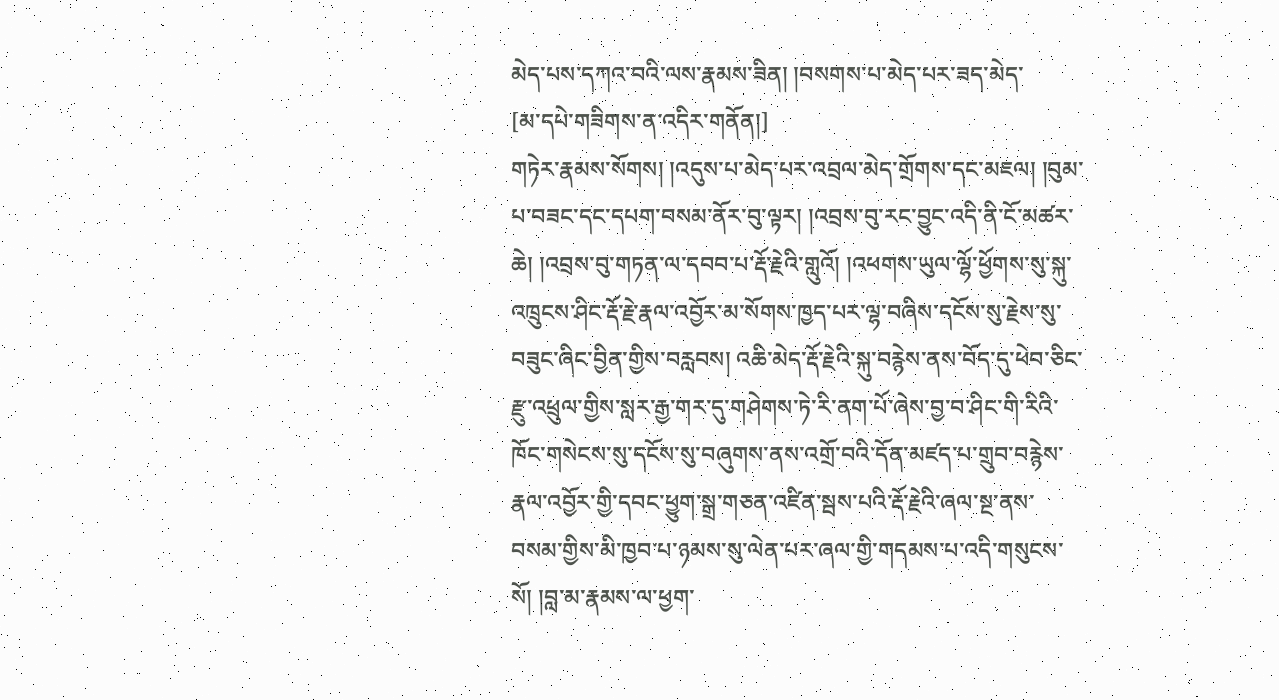མེད་པས་དཀའ་བའི་ལས་རྣམས་ཟིན། །བསགས་པ་མེད་པར་ཟད་མེད་
[མ་དཔེ་གཟིགས་ན་འདིར་གནོན།]
གཏེར་རྣམས་སོགས། །འདུས་པ་མེད་པར་འབྲལ་མེད་གྲོགས་དང་མཇལ། །བུམ་པ་བཟང་དང་དཔག་བསམ་ནོར་བུ་ལྟར། །འབྲས་བུ་རང་བྱུང་འདི་ནི་ངོ་མཚར་ཆེ། །འབྲས་བུ་གཏན་ལ་དབབ་པ་རྡོ་རྗེའི་གླུའོ། །འཕགས་ཡུལ་ལྷོ་ཕྱོགས་སུ་སྐུ་འཁྲུངས་ཤིང་རྡོ་རྗེ་རྣལ་འབྱོར་མ་སོགས་ཁྱད་པར་ལྷ་བཞིས་དངོས་སུ་རྗེས་སུ་བཟུང་ཞིང་བྱིན་གྱིས་བརླབས། འཆི་མེད་རྡོ་རྗེའི་སྐུ་བརྙེས་ནས་བོད་དུ་ཕེབ་ཅིང་རྫུ་འཕྲུལ་གྱིས་སླར་རྒྱ་གར་དུ་གཤེགས་ཏེ་རི་ནག་པོ་ཞེས་བྱ་བ་ཤིང་གི་རིའི་ཁོང་གསེངས་སུ་དངོས་སུ་བཞུགས་ནས་འགྲོ་བའི་དོན་མཛད་པ་གྲུབ་བརྙེས་རྣལ་འབྱོར་གྱི་དབང་ཕྱུག་སྒྲ་གཅན་འཛིན་སྦས་པའི་རྡོ་རྗེའི་ཞལ་སྔ་ནས་བསམ་གྱིས་མི་ཁྱབ་པ་ཉམས་སུ་ལེན་པར་ཞལ་གྱི་གདམས་པ་འདི་གསུངས་སོ། །བླ་མ་རྣམས་ལ་ཕྱག་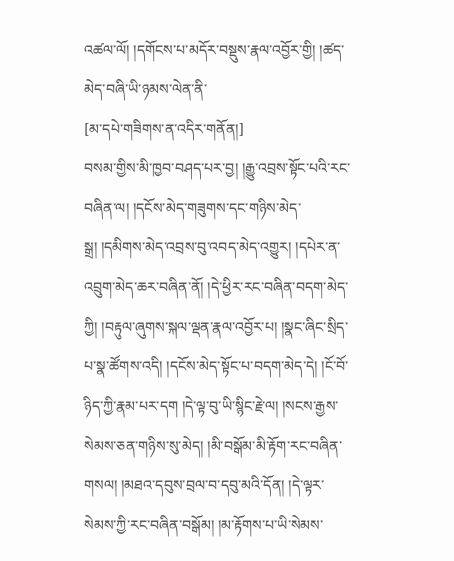འཚལ་ལོ། །དགོངས་པ་མདོར་བསྡུས་རྣལ་འབྱོར་གྱི། །ཚད་མེད་བཞི་ཡི་ཉམས་ལེན་ནི་
[མ་དཔེ་གཟིགས་ན་འདིར་གནོན།]
བསམ་གྱིས་མི་ཁྱབ་བཤད་པར་བྱ། །རྒྱུ་འབྲས་སྟོང་པའི་རང་བཞིན་ལ། །དངོས་མེད་གཟུགས་དང་གཉིས་མེད་སྒྲ། །དམིགས་མེད་འབྲས་བུ་འབད་མེད་འགྱུར། །དཔེར་ན་འབྲུག་མེད་ཆར་བཞིན་ནོ། །དེ་ཕྱིར་རང་བཞིན་བདག་མེད་ཀྱི། །བརྟུལ་ཞུགས་སྐལ་ལྡན་རྣལ་འབྱོར་པ། །སྣང་ཞིང་སྲིད་པ་སྣ་ཚོགས་འདི། །དངོས་མེད་སྟོང་པ་བདག་མེད་དེ། །ངོ་བོ་ཉིད་ཀྱི་རྣམ་པར་དག །དེ་ལྟ་བུ་ཡི་སྙིང་རྗེ་ལ། །སངས་རྒྱས་སེམས་ཅན་གཉིས་སུ་མེད། །མི་བསྒོམ་མི་རྟོག་རང་བཞིན་གསལ། །མཐའ་དབུས་བྲལ་བ་དབུ་མའི་དོན། །དེ་ལྟར་སེམས་ཀྱི་རང་བཞིན་བསྒོམ། །མ་རྟོགས་པ་ཡི་སེམས་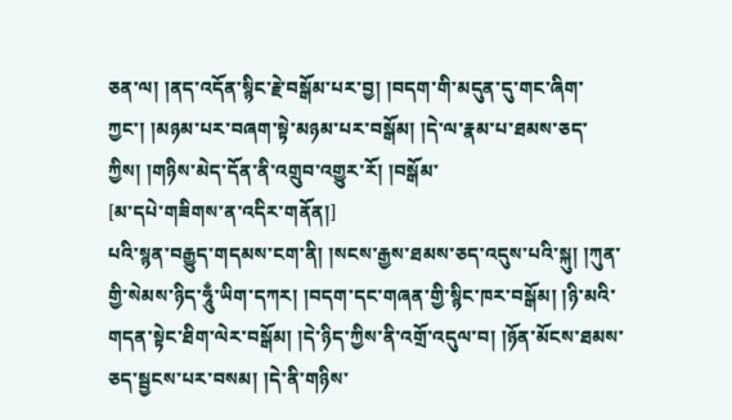ཅན་ལ། །ནད་འདོན་སྙིང་རྗེ་བསྒོམ་པར་བྱ། །བདག་གི་མདུན་དུ་གང་ཞིག་ཀྱང་། །མཉམ་པར་བཞག་སྟེ་མཉམ་པར་བསྒོམ། །དེ་ལ་རྣམ་པ་ཐམས་ཅད་ཀྱིས། །གཉིས་མེད་དོན་ནི་འགྲུབ་འགྱུར་རོ། །བསྒོམ་
[མ་དཔེ་གཟིགས་ན་འདིར་གནོན།]
པའི་སྙན་བརྒྱུད་གདམས་ངག་ནི། །སངས་རྒྱས་ཐམས་ཅད་འདུས་པའི་སྐུ། །ཀུན་གྱི་སེམས་ཉིད་ཧཱུྃ་ཡིག་དཀར། །བདག་དང་གཞན་གྱི་སྙིང་ཁར་བསྒོམ། །ཉི་མའི་གདན་སྟེང་ཐིག་ལེར་བསྒོམ། །དེ་ཉིད་ཀྱིས་ནི་འགྲོ་འདུལ་བ། །ཉོན་མོངས་ཐམས་ཅད་སྦྱངས་པར་བསམ། །དེ་ནི་གཉིས་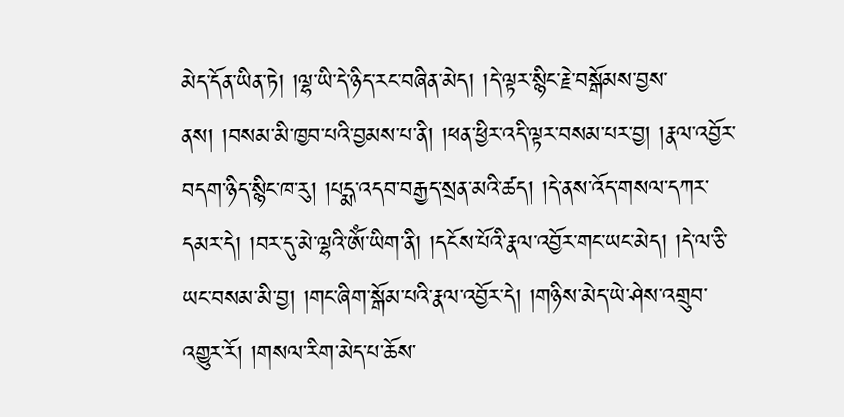མེད་དོན་ཡིན་ཏེ། །ལྷ་ཡི་དེ་ཉིད་རང་བཞིན་མེད། །དེ་ལྟར་སྙིང་རྗེ་བསྒོམས་བྱས་ནས། །བསམ་མི་ཁྱབ་པའི་བྱམས་པ་ནི། །ཕན་ཕྱིར་འདི་ལྟར་བསམ་པར་བྱ། །རྣལ་འབྱོར་བདག་ཉིད་སྙིང་ཁ་རུ། །པདྨ་འདབ་བརྒྱད་སྲན་མའི་ཚད། །དེ་ནས་འོད་གསལ་དཀར་དམར་དེ། །བར་དུ་མེ་ལྷའི་ཨོཾ་ཡིག་ནི། །དངོས་པོའི་རྣལ་འབྱོར་གང་ཡང་མེད། །དེ་ལ་ཅི་ཡང་བསམ་མི་བྱ། །གང་ཞིག་སྒོམ་པའི་རྣལ་འབྱོར་དེ། །གཉིས་མེད་ཡེ་ཤེས་འགྲུབ་འགྱུར་རོ། །གསལ་རིག་མེད་པ་ཆོས་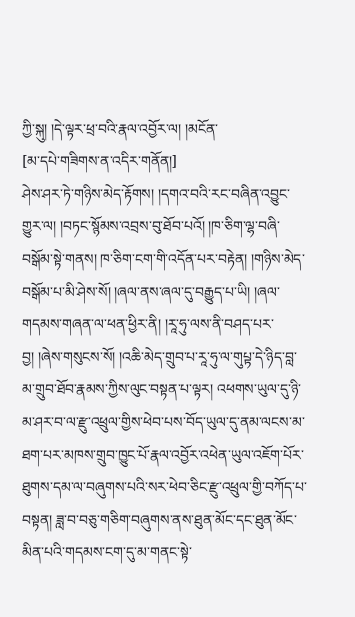ཀྱི་སྐུ། །དེ་ལྟར་ཕྲ་བའི་རྣལ་འབྱོར་ལ། །མངོན་
[མ་དཔེ་གཟིགས་ན་འདིར་གནོན།]
ཤེས་ཤར་ཏེ་གཉིས་མེད་རྟོགས། །དགའ་བའི་རང་བཞིན་འབྱུང་གྱུར་ལ། །བཏང་སྙོམས་འབྲས་བུ་ཐོབ་པའོ། །ཁ་ཅིག་ལྷ་བཞི་བསྒོམ་སྟེ་གནས། ཁ་ཅིག་ངག་གི་འདོན་པར་བརྟེན། །གཉིས་མེད་བསྒོམ་པ་མི་ཤེས་སོ། །ཞལ་ནས་ཞལ་དུ་བརྒྱུད་པ་ཡི། །ཞལ་གདམས་གཞན་ལ་ཕན་ཕྱིར་ནི། །རཱ་ཧུ་ལས་ནི་བཤད་པར་བྱ། །ཞེས་གསུངས་སོ། །འཆི་མེད་གྲུབ་པ་རཱ་ཧུ་ལ་གུཔྟ་དེ་ཉིད་བླ་མ་གྲུབ་ཐོབ་རྣམས་ཀྱིས་ལུང་བསྟན་པ་ལྟར། འཕགས་ཡུལ་དུ་ཉི་མ་ཤར་བ་ལ་རྫུ་འཕྲུལ་གྱིས་ཕེབ་པས་བོད་ཡུལ་དུ་ནམ་ལངས་མ་ཐག་པར་མཁས་གྲུབ་ཁྱུང་པོ་རྣལ་འབྱོར་འཕེན་ཡུལ་འཇོག་པོར་ཐུགས་དམ་ལ་བཞུགས་པའི་སར་ཕེབ་ཅིང་རྫུ་འཕྲུལ་གྱི་བཀོད་པ་བསྟན། ཟླ་བ་བཅུ་གཅིག་བཞུགས་ནས་ཐུན་མོང་དང་ཐུན་མོང་མིན་པའི་གདམས་ངག་དུ་མ་གནང་སྟེ་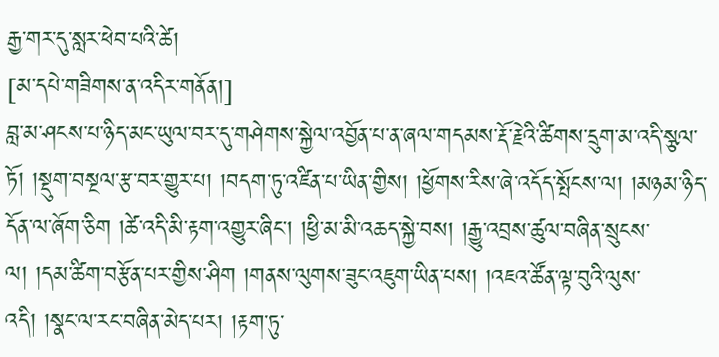རྒྱ་གར་དུ་སླར་ཕེབ་པའི་ཚེ།
[མ་དཔེ་གཟིགས་ན་འདིར་གནོན།]
བླ་མ་ཤངས་པ་ཉིད་མང་ཡུལ་བར་དུ་གཤེགས་སྐྱེལ་འབྱོན་པ་ན་ཞལ་གདམས་རྡོ་རྗེའི་ཚིགས་དྲུག་མ་འདི་སྩལ་ཏོ། །སྡུག་བསྔལ་རྩ་བར་གྱུར་པ། །བདག་ཏུ་འཛིན་པ་ཡིན་གྱིས། །ཕྱོགས་རིས་ཞེ་འདོད་སྤོངས་ལ། །མཉམ་ཉིད་དོན་ལ་ཞོག་ཅིག །ཚེ་འདི་མི་རྟག་འགྱུར་ཞིང་། །ཕྱི་མ་མི་འཆད་སྐྱེ་བས། །རྒྱུ་འབྲས་ཚུལ་བཞིན་སྲུངས་ལ། །དམ་ཚིག་བརྩོན་པར་གྱིས་ཤིག །གནས་ལུགས་ཟུང་འཇུག་ཡིན་པས། །འཇའ་ཚོན་ལྟ་བུའི་ལུས་འདི། །སྣང་ལ་རང་བཞིན་མེད་པར། །རྟག་ཏུ་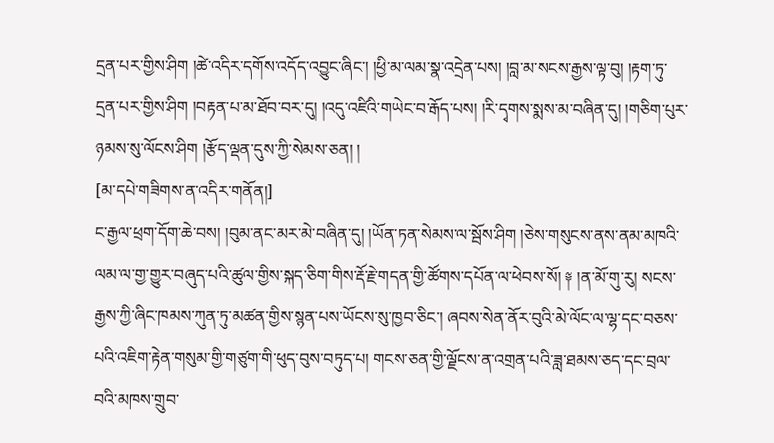དྲན་པར་གྱིས་ཤིག །ཚེ་འདིར་དགོས་འདོད་འབྱུང་ཞིང་། །ཕྱི་མ་ལམ་སྣ་འདྲེན་པས། །བླ་མ་སངས་རྒྱས་ལྟ་བུ། །རྟག་ཏུ་དྲན་པར་གྱིས་ཤིག །བརྟན་པ་མ་ཐོབ་བར་དུ། །འདུ་འཛིའི་གཡེང་བ་རྒོད་པས། །རི་དྭགས་སྨས་མ་བཞིན་དུ། །གཅིག་པུར་ཉམས་སུ་ལོངས་ཤིག །རྩོད་ལྡན་དུས་ཀྱི་སེམས་ཅན། །
[མ་དཔེ་གཟིགས་ན་འདིར་གནོན།]
ང་རྒྱལ་ཕྲག་དོག་ཆེ་བས། །བུམ་ནང་མར་མེ་བཞིན་དུ། །ཡོན་ཏན་སེམས་ལ་སྦོས་ཤིག །ཅེས་གསུངས་ནས་ནམ་མཁའི་ལམ་ལ་གྱ་གྱུར་བཞུད་པའི་ཚུལ་གྱིས་སྐད་ཅིག་གིས་རྡོ་རྗེ་གདན་གྱི་ཚོགས་དཔོན་ལ་ཕེབས་སོ། ༈ །ན་མོ་གུ་རུ། སངས་རྒྱས་ཀྱི་ཞིང་ཁམས་ཀུན་ཏུ་མཚན་གྱིས་སྙན་པས་ཡོངས་སུ་ཁྱབ་ཅིང་། ཞབས་སེན་ནོར་བུའི་མེ་ལོང་ལ་ལྷ་དང་བཅས་པའི་འཇིག་རྟེན་གསུམ་གྱི་གཙུག་གི་ཕུད་བུས་བཏུད་པ། གངས་ཅན་གྱི་ལྗོངས་ན་འགྲན་པའི་ཟླ་ཐམས་ཅད་དང་བྲལ་བའི་མཁས་གྲུབ་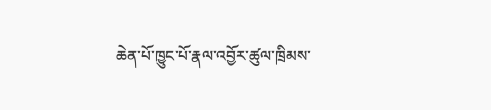ཆེན་པོ་ཁྱུང་པོ་རྣལ་འབྱོར་ཚུལ་ཁྲིམས་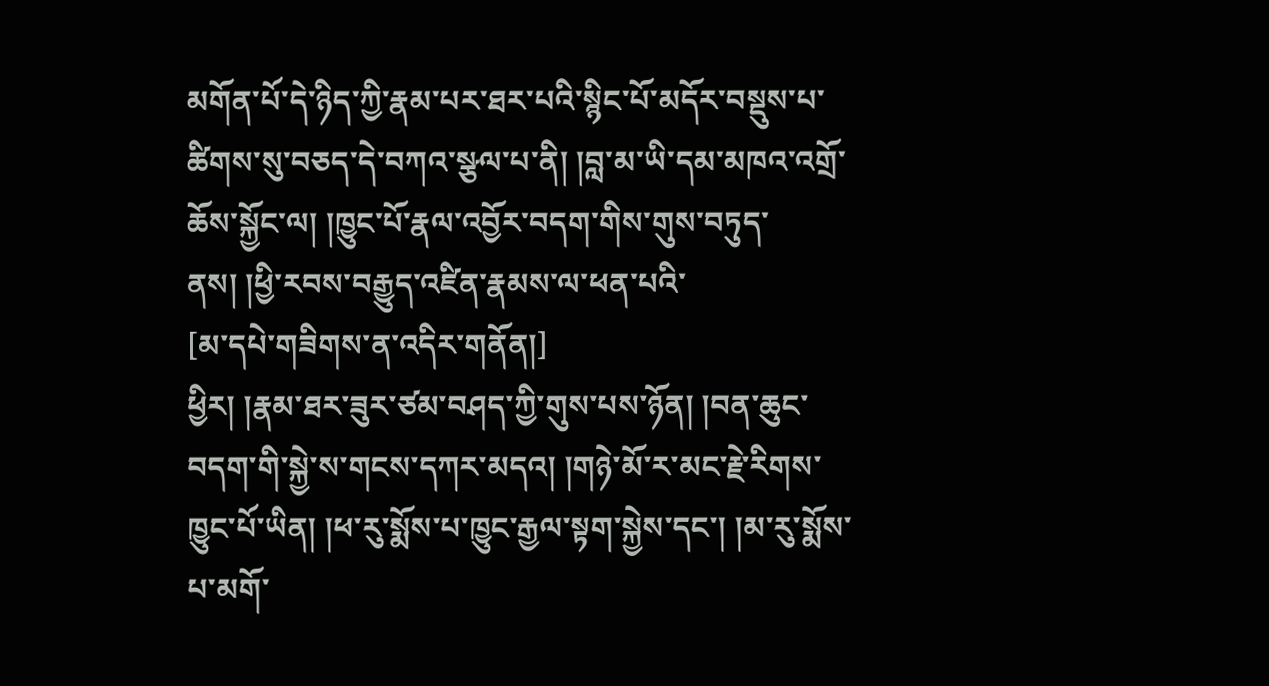མགོན་པོ་དེ་ཉིད་ཀྱི་རྣམ་པར་ཐར་པའི་སྙིང་པོ་མདོར་བསྡུས་པ་ཚིགས་སུ་བཅད་དེ་བཀའ་སྩལ་པ་ནི། །བླ་མ་ཡི་དམ་མཁའ་འགྲོ་ཆོས་སྐྱོང་ལ། །ཁྱུང་པོ་རྣལ་འབྱོར་བདག་གིས་གུས་བཏུད་ནས། །ཕྱི་རབས་བརྒྱུད་འཛིན་རྣམས་ལ་ཕན་པའི་
[མ་དཔེ་གཟིགས་ན་འདིར་གནོན།]
ཕྱིར། །རྣམ་ཐར་ཟུར་ཙམ་བཤད་ཀྱི་གུས་པས་ཉོན། །བན་ཆུང་བདག་གི་སྐྱེ་ས་གངས་དཀར་མདའ། །གཉེ་མོ་ར་མང་རྗེ་རིགས་ཁྱུང་པོ་ཡིན། །ཕ་རུ་སྨོས་པ་ཁྱུང་རྒྱལ་སྟག་སྐྱེས་དང་། །མ་རུ་སྨོས་པ་མགོ་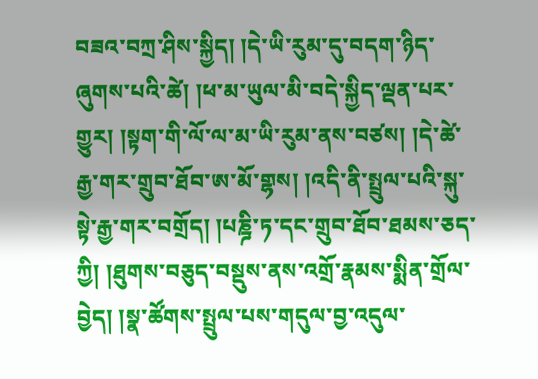བཟའ་བཀྲ་ཤིས་སྐྱིད། །དེ་ཡི་རུམ་དུ་བདག་ཉིད་ཞུགས་པའི་ཚེ། །ཕ་མ་ཡུལ་མི་བདེ་སྐྱིད་ལྡན་པར་གྱུར། །སྟག་གི་ལོ་ལ་མ་ཡི་རུམ་ནས་བཙས། །དེ་ཚེ་རྒྱ་གར་གྲུབ་ཐོབ་ཨ་མོ་གྷས། །འདི་ནི་སྤྲུལ་པའི་སྐུ་སྟེ་རྒྱ་གར་བགྲོད། །པཎྜི་ཏ་དང་གྲུབ་ཐོབ་ཐམས་ཅད་ཀྱི། །ཐུགས་བཅུད་བསྡུས་ནས་འགྲོ་རྣམས་སྨིན་གྲོལ་བྱེད། །སྣ་ཚོགས་སྤྲུལ་པས་གདུལ་བྱ་འདུལ་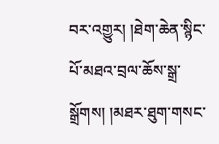བར་འགྱུར། །ཐེག་ཆེན་སྙིང་པོ་མཐའ་བྲལ་ཆོས་སྒྲ་སྒྲོགས། །མཐར་ཐུག་གསང་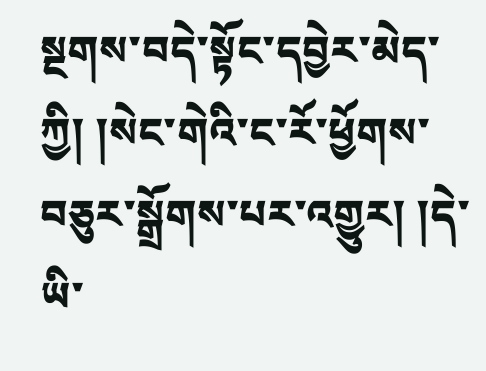སྔགས་བདེ་སྟོང་དབྱེར་མེད་ཀྱི། །སེང་གེའི་ང་རོ་ཕྱོགས་བཅུར་སྒྲོགས་པར་འགྱུར། །དེ་ཡི་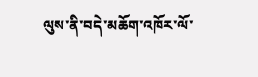ལུས་ནི་བདེ་མཆོག་འཁོར་ལོ་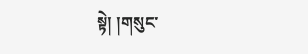སྟེ། །གསུང་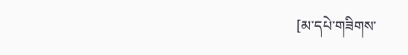[མ་དཔེ་གཟིགས་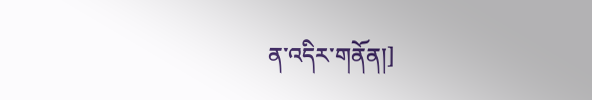ན་འདིར་གནོན།]